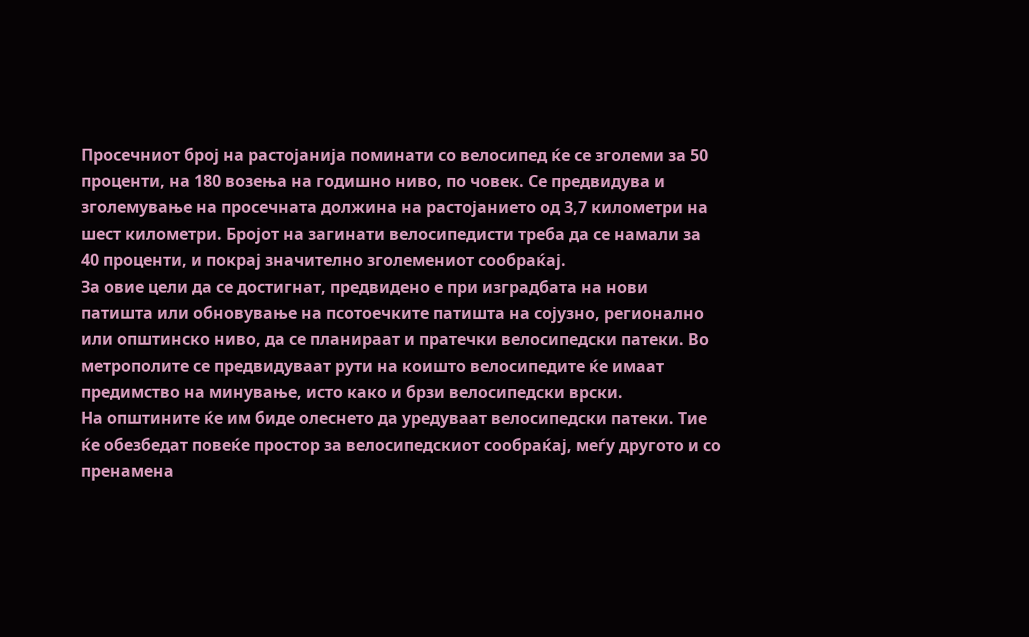Просечниот број на растојанија поминати со велосипед ќе се зголеми за 50 проценти, на 180 возења на годишно ниво, по човек. Се предвидува и зголемување на просечната должина на растојанието од 3,7 километри на шест километри. Бројот на загинати велосипедисти треба да се намали за 40 проценти, и покрај значително зголемениот сообраќај.
За овие цели да се достигнат, предвидено е при изградбата на нови патишта или обновување на псотоечките патишта на сојузно, регионално или општинско ниво, да се планираат и пратечки велосипедски патеки. Во метрополите се предвидуваат рути на коишто велосипедите ќе имаат предимство на минување, исто како и брзи велосипедски врски.
На општините ќе им биде олеснето да уредуваат велосипедски патеки. Тие ќе обезбедат повеќе простор за велосипедскиот сообраќај, меѓу другото и со пренамена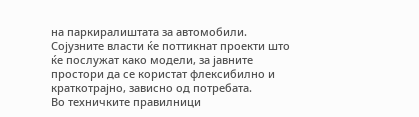на паркиралиштата за автомобили. Сојузните власти ќе поттикнат проекти што ќе послужат како модели, за јавните простори да се користат флексибилно и краткотрајно, зависно од потребата.
Во техничките правилници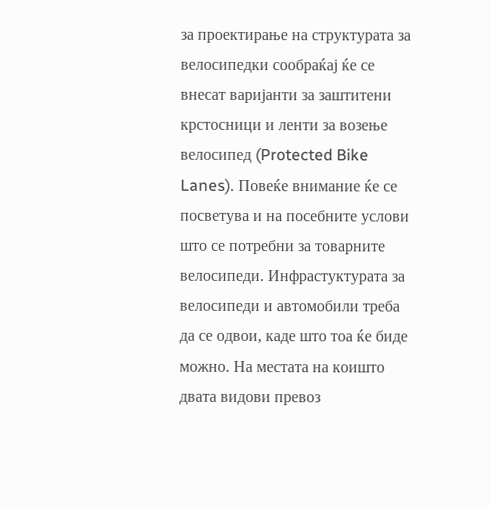за проектирање на структурата за велосипедки сообраќај ќе се внесат варијанти за заштитени крстосници и ленти за возење велосипед (Protected Bike Lanes). Повеќе внимание ќе се посветува и на посебните услови што се потребни за товарните велосипеди. Инфрастуктурата за велосипеди и автомобили треба да се одвои, каде што тоа ќе биде можно. На местата на коишто двата видови превоз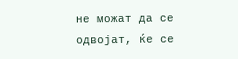не можат да се одвојат, ќе се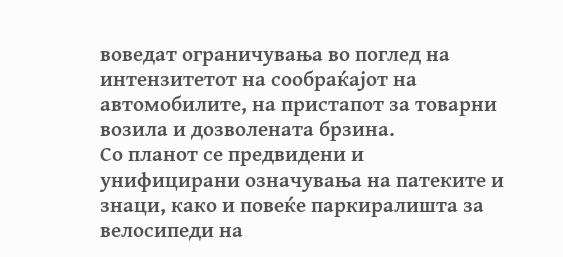воведат ограничувања во поглед на интензитетот на сообраќајот на автомобилите, на пристапот за товарни возила и дозволената брзина.
Со планот се предвидени и унифицирани означувања на патеките и знаци, како и повеќе паркиралишта за велосипеди на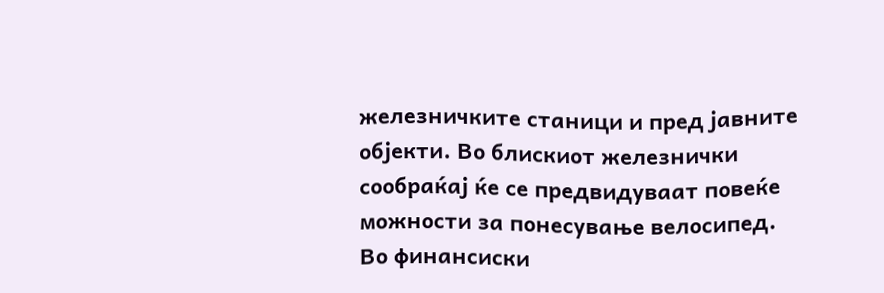железничките станици и пред јавните објекти. Во блискиот железнички сообраќај ќе се предвидуваат повеќе можности за понесување велосипед.
Во финансиски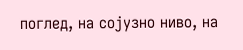поглед, на сојузно ниво, на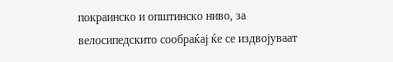покраинско и општинско ниво, за велосипедскито сообраќај ќе се издвојуваат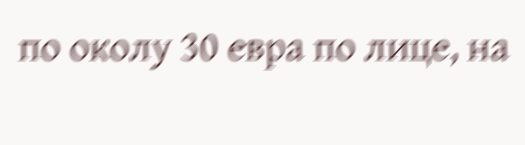по околу 30 евра по лице, на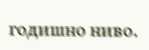годишно ниво.